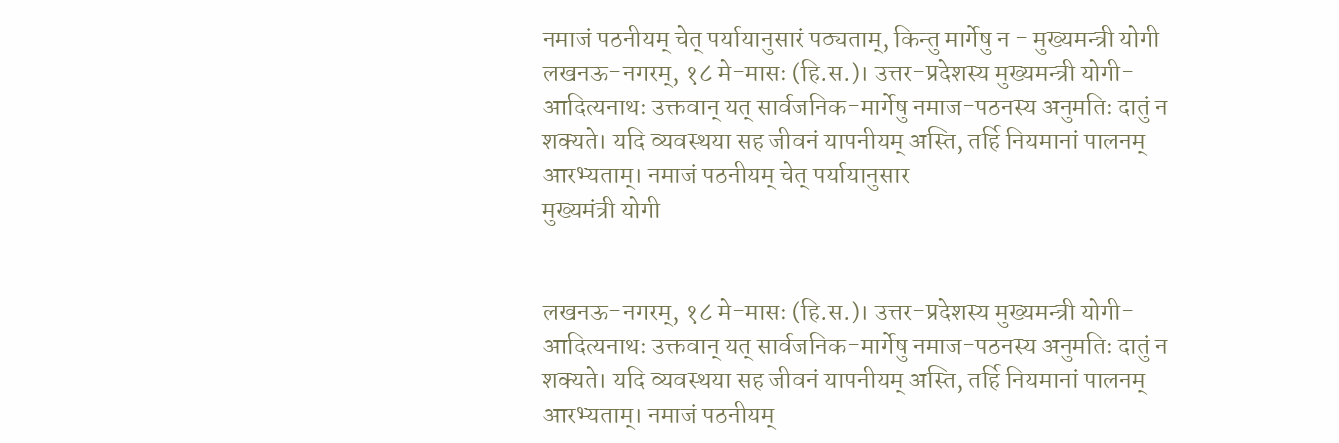नमाजं पठनीयम् चेत् पर्यायानुसारं पठ्यताम्, किन्तु मार्गेषु न - मुख्यमन्त्री योगी
लखनऊ-नगरम्, १८ मे-मासः (हि.स.)। उत्तर-प्रदेशस्य मुख्यमन्त्री योगी-आदित्यनाथः उक्तवान् यत् सार्वजनिक-मार्गेषु नमाज-पठनस्य अनुमतिः दातुं न शक्यते। यदि व्यवस्थया सह जीवनं यापनीयम् अस्ति, तर्हि नियमानां पालनम् आरभ्यताम्। नमाजं पठनीयम् चेत् पर्यायानुसार
मुख्यमंत्री योगी


लखनऊ-नगरम्, १८ मे-मासः (हि.स.)। उत्तर-प्रदेशस्य मुख्यमन्त्री योगी-आदित्यनाथः उक्तवान् यत् सार्वजनिक-मार्गेषु नमाज-पठनस्य अनुमतिः दातुं न शक्यते। यदि व्यवस्थया सह जीवनं यापनीयम् अस्ति, तर्हि नियमानां पालनम् आरभ्यताम्। नमाजं पठनीयम्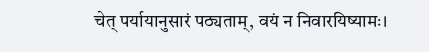चेत् पर्यायानुसारं पठ्यताम्, वयं न निवारयिष्यामः।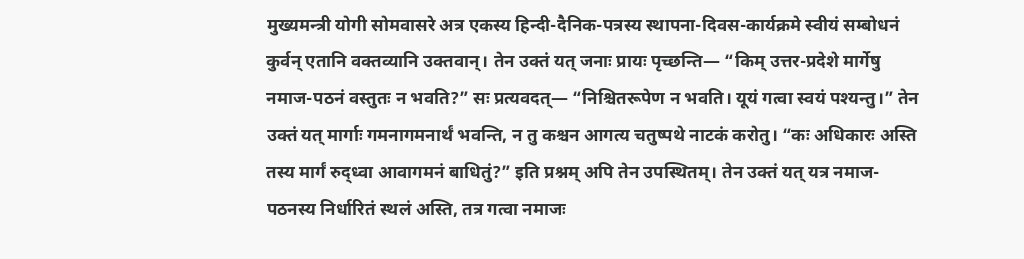मुख्यमन्त्री योगी सोमवासरे अत्र एकस्य हिन्दी-दैनिक-पत्रस्य स्थापना-दिवस-कार्यक्रमे स्वीयं सम्बोधनं कुर्वन् एतानि वक्तव्यानि उक्तवान्। तेन उक्तं यत् जनाः प्रायः पृच्छन्ति— “किम् उत्तर-प्रदेशे मार्गेषु नमाज-पठनं वस्तुतः न भवति?” सः प्रत्यवदत्— “निश्चितरूपेण न भवति। यूयं गत्वा स्वयं पश्यन्तु।” तेन उक्तं यत् मार्गाः गमनागमनार्थं भवन्ति, न तु कश्चन आगत्य चतुष्पथे नाटकं करोतु। “कः अधिकारः अस्ति तस्य मार्गं रुद्ध्वा आवागमनं बाधितुं?” इति प्रश्नम् अपि तेन उपस्थितम्। तेन उक्तं यत् यत्र नमाज-पठनस्य निर्धारितं स्थलं अस्ति, तत्र गत्वा नमाजः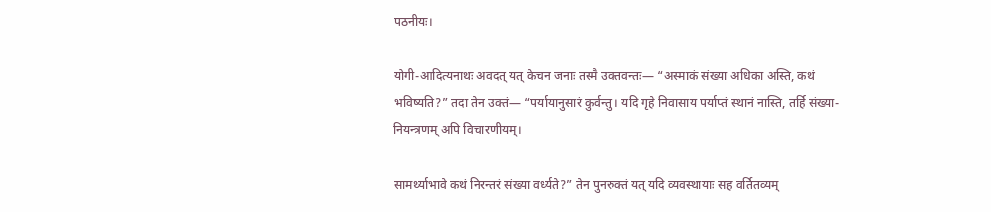पठनीयः।

योगी-आदित्यनाथः अवदत् यत् केचन जनाः तस्मै उक्तवन्तः— “अस्माकं संख्या अधिका अस्ति, कथं भविष्यति?” तदा तेन उक्तं— “पर्यायानुसारं कुर्वन्तु। यदि गृहे निवासाय पर्याप्तं स्थानं नास्ति, तर्हि संख्या-नियन्त्रणम् अपि विचारणीयम्।

सामर्थ्याभावे कथं निरन्तरं संख्या वर्ध्यते?” तेन पुनरुक्तं यत् यदि व्यवस्थायाः सह वर्तितव्यम्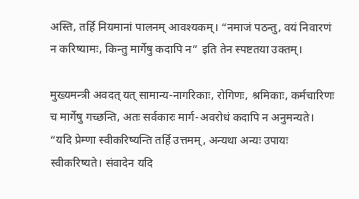अस्ति, तर्हि नियमानां पालनम् आवश्यकम्। “नमाजं पठन्तु, वयं निवारणं न करिष्यामः, किन्तु मार्गेषु कदापि न” इति तेन स्पष्टतया उक्तम्।

मुख्यमन्त्री अवदत् यत् सामान्य-नागरिकाः, रोगिणः, श्रमिकाः, कर्मचारिणः च मार्गेषु गच्छन्ति, अतः सर्वकारः मार्ग-अवरोधं कदापि न अनुमन्यते। “यदि प्रेम्णा स्वीकरिष्यन्ति तर्हि उत्तमम्, अन्यथा अन्यः उपायः स्वीकरिष्यते। संवादेन यदि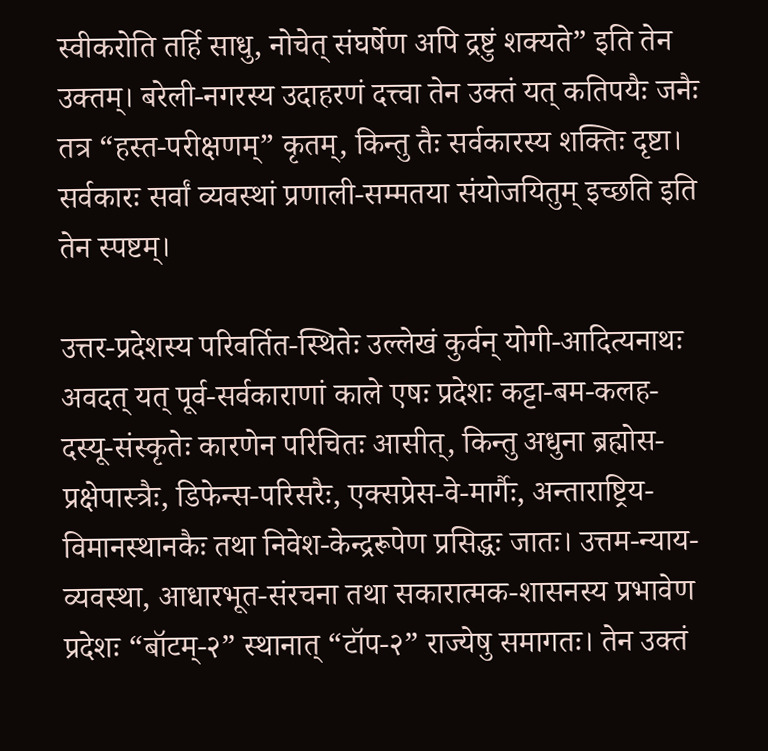स्वीकरोति तर्हि साधु, नोचेत् संघर्षेण अपि द्रष्टुं शक्यते” इति तेन उक्तम्। बरेली-नगरस्य उदाहरणं दत्त्वा तेन उक्तं यत् कतिपयैः जनैः तत्र “हस्त-परीक्षणम्” कृतम्, किन्तु तैः सर्वकारस्य शक्तिः दृष्टा। सर्वकारः सर्वां व्यवस्थां प्रणाली-सम्मतया संयोजयितुम् इच्छति इति तेन स्पष्टम्।

उत्तर-प्रदेशस्य परिवर्तित-स्थितेः उल्लेखं कुर्वन् योगी-आदित्यनाथः अवदत् यत् पूर्व-सर्वकाराणां काले एषः प्रदेशः कट्टा-बम-कलह-दस्यू-संस्कृतेः कारणेन परिचितः आसीत्, किन्तु अधुना ब्रह्मोस-प्रक्षेपास्त्रैः, डिफेन्स-परिसरैः, एक्सप्रेस-वे-मार्गैः, अन्ताराष्ट्रिय-विमानस्थानकैः तथा निवेश-केन्द्ररूपेण प्रसिद्धः जातः। उत्तम-न्याय-व्यवस्था, आधारभूत-संरचना तथा सकारात्मक-शासनस्य प्रभावेण प्रदेशः “बॉटम्-२” स्थानात् “टॉप-२” राज्येषु समागतः। तेन उक्तं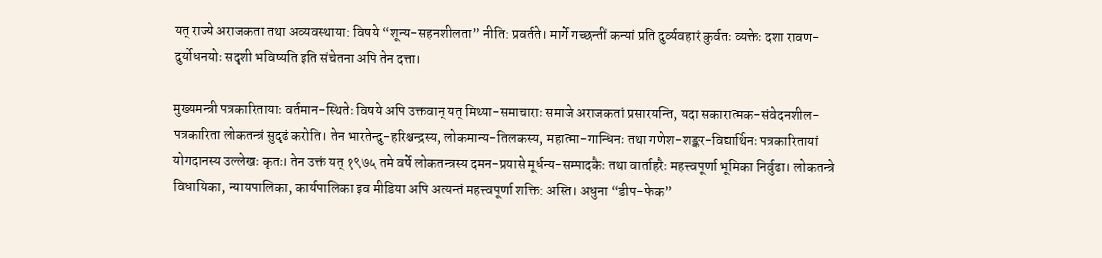यत् राज्ये अराजकता तथा अव्यवस्थाया: विषये “शून्य-सहनशीलता” नीति: प्रवर्तते। मार्गे गच्छन्तीं कन्यां प्रति दुर्व्यवहारं कुर्वतः व्यक्तेः दशा रावण-दुर्योधनयोः सदृशी भविष्यति इति संचेतना अपि तेन दत्ता।

मुख्यमन्त्री पत्रकारितायाः वर्तमान-स्थितेः विषये अपि उक्तवान् यत् मिथ्या-समाचाराः समाजे अराजकतां प्रसारयन्ति, यदा सकारात्मक-संवेदनशील-पत्रकारिता लोकतन्त्रं सुदृढं करोति। तेन भारतेन्दु-हरिश्चन्द्रस्य, लोकमान्य-तिलकस्य, महात्मा-गान्धिनः तथा गणेश-शङ्कर-विद्यार्थिनः पत्रकारितायां योगदानस्य उल्लेखः कृतः। तेन उक्तं यत् १९७५ तमे वर्षे लोकतन्त्रस्य दमन-प्रयासे मूर्धन्य-सम्पादकैः तथा वार्ताहरैः महत्त्वपूर्णा भूमिका निर्वुढा। लोकतन्त्रे विधायिका, न्यायपालिका, कार्यपालिका इव मीडिया अपि अत्यन्तं महत्त्वपूर्णा शक्ति: अस्ति। अधुना “डीप-फेक”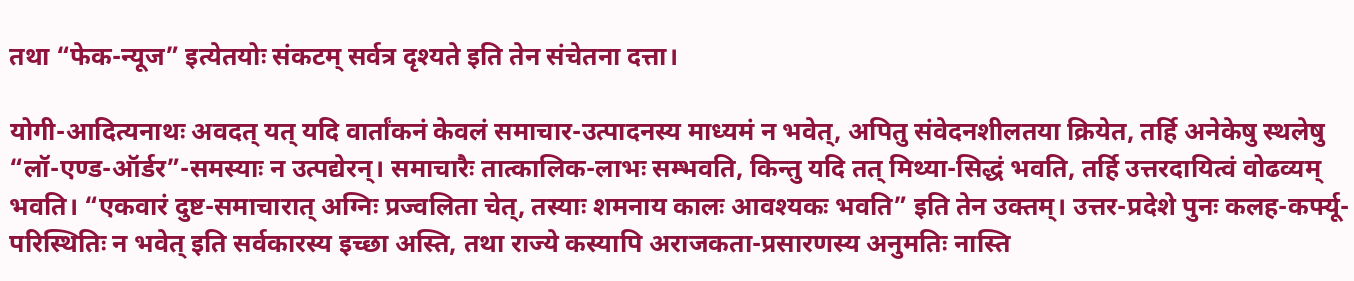तथा “फेक-न्यूज” इत्येतयोः संकटम् सर्वत्र दृश्यते इति तेन संचेतना दत्ता।

योगी-आदित्यनाथः अवदत् यत् यदि वार्तांकनं केवलं समाचार-उत्पादनस्य माध्यमं न भवेत्, अपितु संवेदनशीलतया क्रियेत, तर्हि अनेकेषु स्थलेषु “लॉ-एण्ड-ऑर्डर”-समस्याः न उत्पद्येरन्। समाचारैः तात्कालिक-लाभः सम्भवति, किन्तु यदि तत् मिथ्या-सिद्धं भवति, तर्हि उत्तरदायित्वं वोढव्यम् भवति। “एकवारं दुष्ट-समाचारात् अग्निः प्रज्वलिता चेत्, तस्याः शमनाय कालः आवश्यकः भवति” इति तेन उक्तम्। उत्तर-प्रदेशे पुनः कलह-कर्फ्यू-परिस्थितिः न भवेत् इति सर्वकारस्य इच्छा अस्ति, तथा राज्ये कस्यापि अराजकता-प्रसारणस्य अनुमतिः नास्ति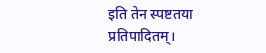इति तेन स्पष्टतया प्रतिपादितम्।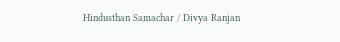Hindusthan Samachar / Divya Ranjan